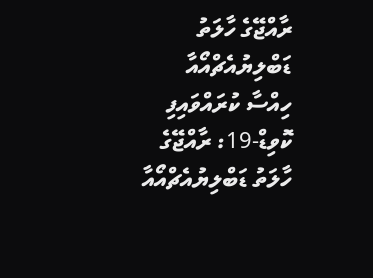ރާއްޖޭގެ ހާލަތު ޑަބްލިޔުއެޗްއޯއާ ހިއްސާ ކުރައްވައިފި
ކޮވިޑް-19: ރާއްޖޭގެ ހާލަތު ޑަބްލިޔުއެޗްއޯއާ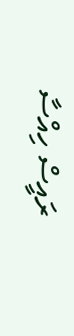ރައީސް ހިއްސާ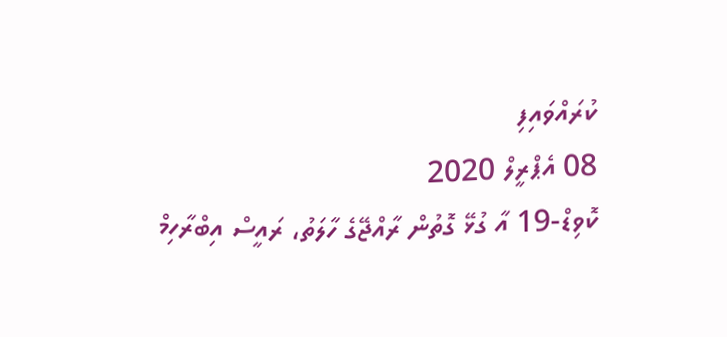ކުރައްވައިފި
08 އެޕްރީލް 2020
ކޮވިޑް-19 އާ ގުޅޭ ގޮތުން ރާއްޖޭގެ ހާލަތު، ރައީސް އިބްރާހިމް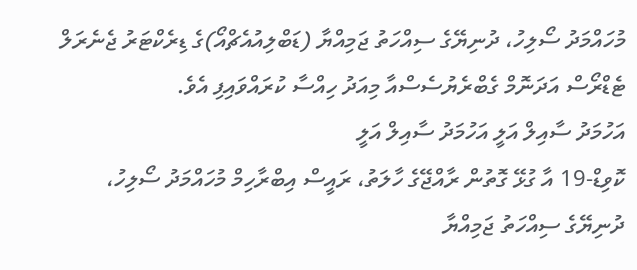މުހައްމަދު ސޯލިހު، ދުނިޔޭގެ ސިއްހަތު ޖަމިއްޔާ (ޑަބްލިއުއެޗްއޯ)ގެ ޑިރެކްޓަރު ޖެނެރަލް ޓެޑްރޯސް އަދަނޮމް ގެބްރެޔުސެސްއާ މިއަދު ހިއްސާ ކުރައްވައިފި އެވެ.
އަހުމަދު ސާއިލް އަލީ އަހުމަދު ސާއިލް އަލީ
ކޮވިޑް-19 އާ ގުޅޭ ގޮތުން ރާއްޖޭގެ ހާލަތު، ރައީސް އިބްރާހިމް މުހައްމަދު ސޯލިހު، ދުނިޔޭގެ ސިއްހަތު ޖަމިއްޔާ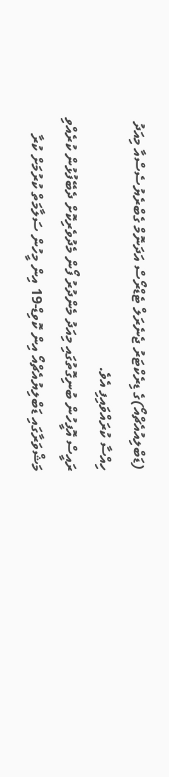(ޑަބްލިއުއެޗްއޯ)ގެ ޑިރެކްޓަރު ޖެނެރަލް ޓެޑްރޯސް އަދަނޮމް ގެބްރެޔުސެސްއާ މިއަދު ހިއްސާ ކުރައްވައިފި އެވެ.
ރައީސް އޮފީހުން ބުނިގޮތުގައި މިއަދު މެންދުރު ފޯން މެދުވެރިކޮށް ދެބޭފުޅުން ކުރެއްވި މަޝްވަރާގައި ޑަބްލިޔުއެޗްއޯ އިން ކޮވިޑް-19 އިން މީހުން ސަލާމަތް ކުރުމަށް ކުރާ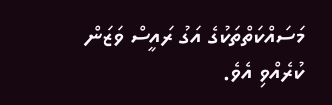މަސައްކަތްތަކުގެ އަގު ރައީސް ވަޒަން ކުރެއްވި އެވެ.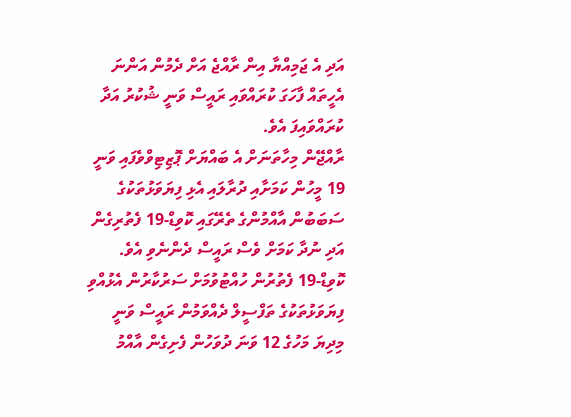އަދި އެ ޖަމިއްޔާ އިން ރާއްޖެ އަށް ދެމުން އަންނަ އެހީތައް ފާހަގަ ކުރައްވައި ރައީސް ވަނީ ޝުކުރު އަދާ ކުރައްވައިފަ އެވެ.
ރާއްޖޭން މިހާތަނަށް އެ ބައްޔަށް ޕޮޒިޓިވްވެފައި ވަނީ 19 މީހުން ކަމަށާއި ދުރާލައި އެޅި ފިޔަވަޅުތަކުގެ ސަބަބުން އާއްމުންގެ ތެރޭގައި ކޮވިޑް-19 ފެތުރިގެން އަދި ނުދާ ކަމަށް ވެސް ރައީސް ދެންނެވި އެވެ.
ކޮވިޑް-19 ފެތުރުން ހުއްޓުވުމަށް ސަރުކާރުން އެޅުއްވި ފިޔަވަޅުތަކުގެ ތަފްސީލް ދެއްވަމުން ރައީސް ވަނީ މިދިޔަ މަހުގެ 12 ވަނަ ދުވަހުން ފެށިގެން އާއްމު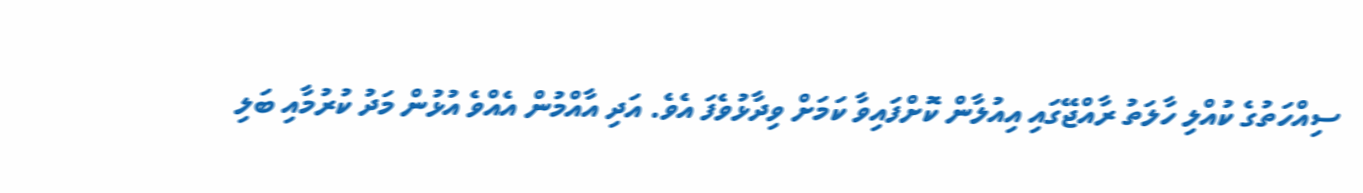ސިއްހަތުގެ ކުއްލި ހާލަތު ރާއްޖޭގައި އިއުލާން ކޮށްފައިވާ ކަމަށް ވިދާޅުވެފަ އެވެ. އަދި އާއްމުން އެއްވެ އުޅުން މަދު ކުރުމާއި ބަލި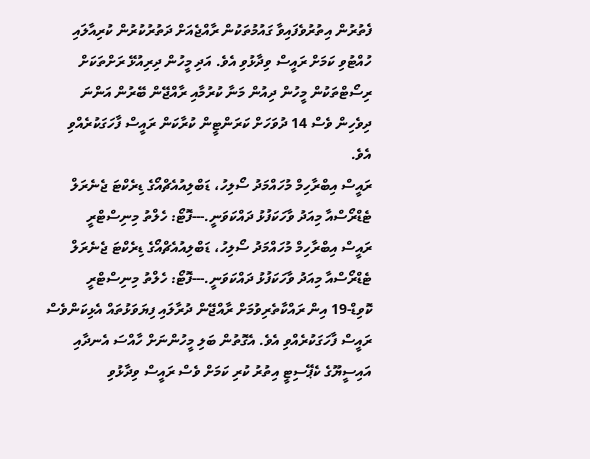ފެތުރުން އިތުރުވެފައިވާ ގައުމުތަކުން ރާއްޖެއަށް ދަތުރުކުރުން ކުރިއާލައި ހުއްޓުވި ކަމަށް ރައީސް ވިދާޅުވި އެވެ. އަދި މީހުން ދިރިއުޅޭ ރަށްތަކަށް ރިސޯޓްތަކުން މީހުން ދިއުން މަނާ ކުރުމާއި ރާއްޖޭން ބޭރުން އަންނަ ދިވެހިން ވެސް 14 ދުވަހަށް ކަރަންޓީން ކުރާކަން ރައީސް ފާހަގަކުރެއްވި އެވެ.
ރައީސް އިބްރާހިމް މުހައްމަދު ސޯލިހު، ޑަބްލިއުއެޗްއޯގެ ޑިރެކްޓަ ޖެނެރަލް ޓެޑްރޯސްއާ މިއަދު ވާހަކަފުޅު ދައްކަވަނީ.---ފޮޓޯ: ހެލްތު މިނިސްޓްރީ
ރައީސް އިބްރާހިމް މުހައްމަދު ސޯލިހު، ޑަބްލިއުއެޗްއޯގެ ޑިރެކްޓަ ޖެނެރަލް ޓެޑްރޯސްއާ މިއަދު ވާހަކަފުޅު ދައްކަވަނީ.---ފޮޓޯ: ހެލްތު މިނިސްޓްރީ
ކޮވިޑް-19 އިން ރައްކާތެރިވުމަށް ރާއްޖޭން ދުރާލައި ފިޔަވަޅުތައް އެޅިކަންވެސް ރައީސް ފާހަގަކުރެއްވި އެވެ. އެގޮތުން ބަލި މީހުންނަށް ހާއްސަ އެނދާއި އައިސީޔޫގެ ކެޕޭސިޓީ އިތުރު ކުރި ކަމަށް ވެސް ރައީސް ވިދާޅުވި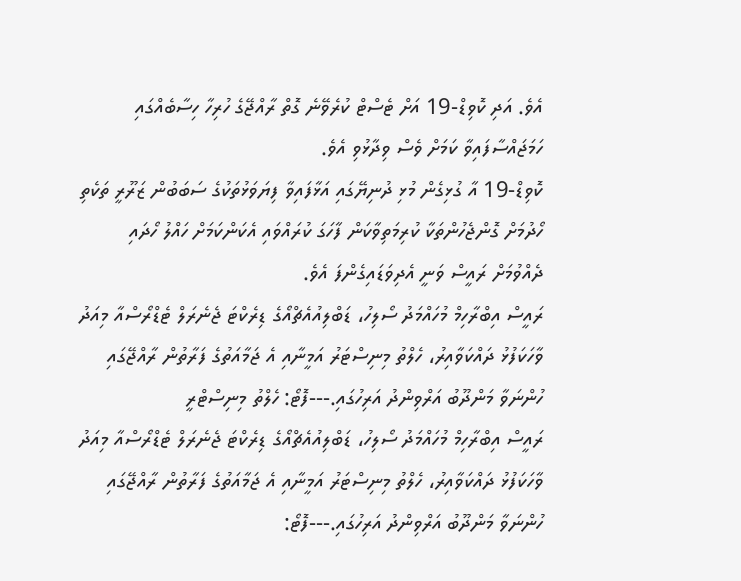އެވެ. އަދި ކޮވިޑް-19 އަށް ޓެސްޓް ކުރެވޭނެ ގޮތް ރާއްޖޭގެ ހުރިހާ ހިސާބެއްގައި ހަމަޖައްސާފައިވާ ކަމަށް ވެސް ވިދާޅުވި އެވެ.
ކޮވިޑް-19 އާ ގުޅިގެން މުޅި ދުނިޔޭގައި އަޅާފައިވާ ފިޔަވަޅުތަކުގެ ސަބަބުން ޒަރޫރީ ތަކެތި ހޯދުމަށް ގޮންޖެހުންތަކާ ކުރިމަތިވާކަން ފާހަގަ ކުރައްވައި އެކަންކަމަށް ހައްލު ހޯދައި ދެއްވުމަށް ރައީސް ވަނީ އެދިވަޑައިގެންފަ އެވެ.
ރައީސް އިބްރާހިމް މުހައްމަދު ސޯލިހު، ޑަބްލިއުއެޗްއޯގެ ޑިރެކްޓަ ޖެނެރަލް ޓެޑްރޯސްއާ މިއަދު ވާހަކަފުޅު ދައްކަވާއިރު، ހެލްތު މިނިސްޓަރު އަމީނާއި އެ ޖަމާއަތުގެ ފަރާތުން ރާއްޖޭގައި ހުންނަވާ މަންދޫބު އަރްވިންދު އަރިހުގައި.---ފޮޓޯ: ހެލްތު މިނިސްޓްރީ
ރައީސް އިބްރާހިމް މުހައްމަދު ސޯލިހު، ޑަބްލިއުއެޗްއޯގެ ޑިރެކްޓަ ޖެނެރަލް ޓެޑްރޯސްއާ މިއަދު ވާހަކަފުޅު ދައްކަވާއިރު، ހެލްތު މިނިސްޓަރު އަމީނާއި އެ ޖަމާއަތުގެ ފަރާތުން ރާއްޖޭގައި ހުންނަވާ މަންދޫބު އަރްވިންދު އަރިހުގައި.---ފޮޓޯ: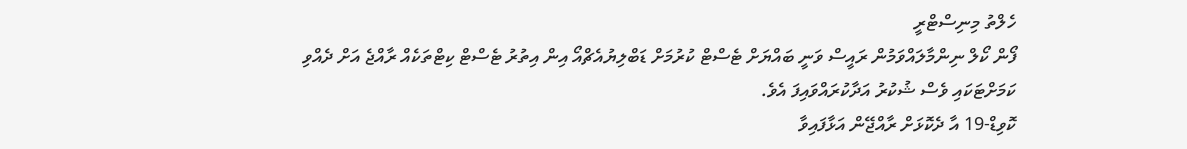ހެލްތު މިނިސްޓްރީ
ފޯން ކޯލް ނިންމާލައްވަމުން ރައީސް ވަނީ ބައްޔަށް ޓެސްޓް ކުރުމަށް ޑަބްލިޔުއެޗްއޯ އިން އިތުރު ޓެސްޓް ކިޓްތަކެއް ރާއްޖެ އަށް ދެއްވި ކަމަށްޓަކައި ވެސް ޝުކުރު އަދާކުރައްވައިފަ އެވެ.
ކޮވިޑް-19 އާ ދެކޮޅަށް ރާއްޖޭން އަޅާފައިވާ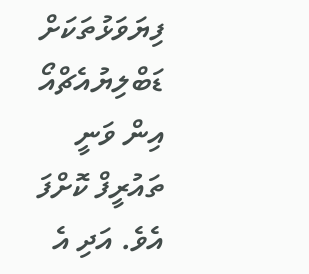ފިޔަވަޅުތަކަށް ޑަބްލިޔުއެޗްއޯ އިން ވަނީ ތައުރީފް ކޮށްފަ އެވެ. އަދި އެ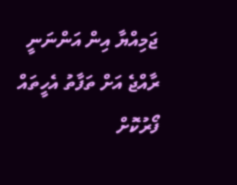ޖަމިއްޔާ އިން އަންނަނީ ރާއްޖެ އަށް ތަފާތު އެހީތައް ފޯރުކޮށް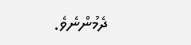ދެމުންނެވެ.